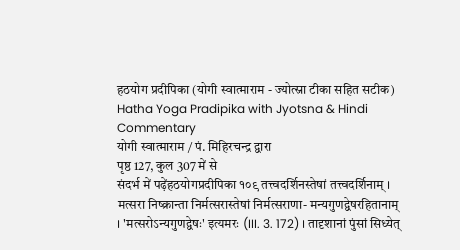हठयोग प्रदीपिका (योगी स्वात्माराम - ज्योत्स्ना टीका सहित सटीक)
Hatha Yoga Pradipika with Jyotsna & Hindi Commentary
योगी स्वात्माराम / पं. मिहिरचन्द्र द्वारा
पृष्ठ 127, कुल 307 में से
संदर्भ में पढ़ेंहठयोगप्रदीपिका १०९ तत्त्वदर्शिनस्तेषां तत्त्वदर्शिनाम् । मत्सरा निष्क्रान्ता निर्मत्सरास्तेषां निर्मत्सराणा- मन्यगुणद्वेषरहितानाम् । 'मत्सरोऽन्यगुणद्वेषः' इत्यमरः (III. 3. 172) । तादृशानां पुंसां सिध्येत्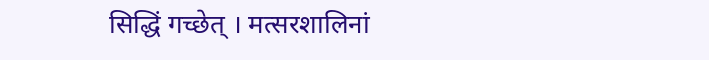सिद्धिं गच्छेत् । मत्सरशालिनां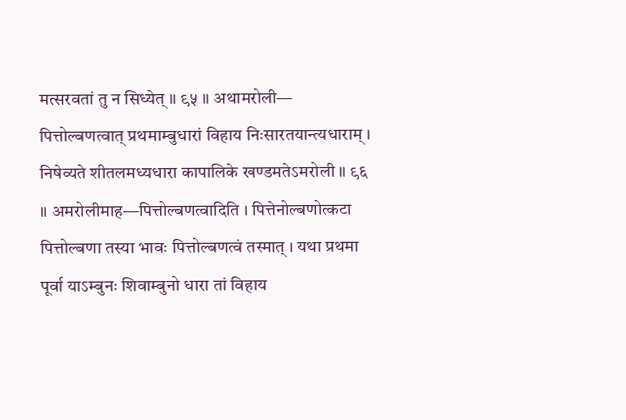मत्सरवतां तु न सिध्येत् ॥ ९५ ॥ अथामरोली— पित्तोल्बणत्वात् प्रथमाम्बुधारां विहाय निःसारतयान्त्यधाराम् । निषेव्यते शीतलमध्यधारा कापालिके खण्डमतेऽमरोली ॥ ९६ ॥ अमरोलीमाह—पित्तोल्बणत्वादिति । पित्तेनोल्बणोत्कटा पित्तोल्बणा तस्या भावः पित्तोल्बणत्वं तस्मात् । यथा प्रथमा पूर्वा याऽम्बुनः शिवाम्बुनो धारा तां विहाय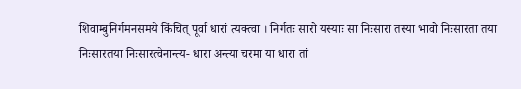शिवाम्बुनिर्गमनसमये किंचित् पूर्वा धारां त्यक्त्वा । निर्गतः सारो यस्याः सा निःसारा तस्या भावो निःसारता तया निःसारतया निःसारत्वेनान्त्य- धारा अन्त्या चरमा या धारा तां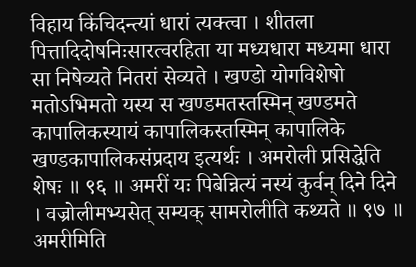विहाय किंचिदन्त्यां धारां त्यक्त्वा । शीतला पित्तादिदोषनिःसारत्वरहिता या मध्यधारा मध्यमा धारा सा निषेव्यते नितरां सेव्यते । खण्डो योगविशेषो मतोऽभिमतो यस्य स खण्डमतस्तस्मिन् खण्डमते कापालिकस्यायं कापालिकस्तस्मिन् कापालिके खण्डकापालिकसंप्रदाय इत्यर्थः । अमरोली प्रसिद्धेति शेषः ॥ ९६ ॥ अमरीं यः पिबेन्नित्यं नस्यं कुर्वन् दिने दिने । वज्रोलीमभ्यसेत् सम्यक् सामरोलीति कथ्यते ॥ ९७ ॥ अमरीमिति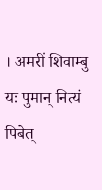। अमरीं शिवाम्बु यः पुमान् नित्यं पिबेत्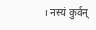। नस्यं कुर्वन्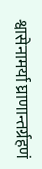श्वासेनामर्या घ्राणान्तर्ग्रहणं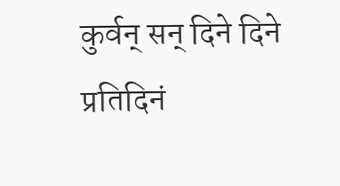कुर्वन् सन् दिने दिने प्रतिदिनं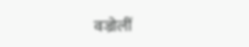वज्रोलीं